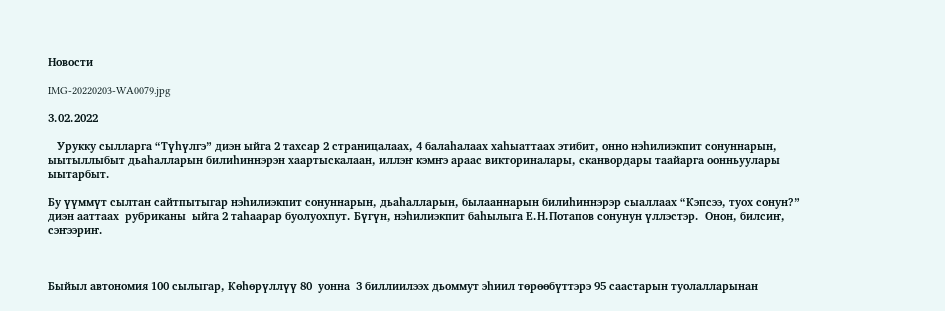Новости

IMG-20220203-WA0079.jpg

3.02.2022

   Урукку сылларга “Түһүлгэ” диэн ыйга 2 тахсар 2 страницалаах, 4 балаһалаах хаһыаттаах этибит, онно нэһилиэкпит сонуннарын, ыытыллыбыт дьаһалларын билиһиннэрэн хаартыскалаан, иллэҥ кэмҥэ араас викториналары, сканвордары таайарга оонньуулары ыытарбыт.

Бу үүммүт сылтан сайтпытыгар нэһилиэкпит сонуннарын, дьаһалларын, былааннарын билиһиннэрэр сыаллаах “Кэпсээ, туох сонун?” диэн ааттаах  рубриканы  ыйга 2 таһаарар буолуохпут. Бүгүн, нэһилиэкпит баһылыга Е.Н.Потапов сонунун үллэстэр.  Онон, билсиҥ, сэҥээриҥ.



Быйыл автономия 100 сылыгар, Көһөрүллүү 80  уонна  3 биллиилээх дьоммут эһиил төрөөбүттэрэ 95 саастарын туолалларынан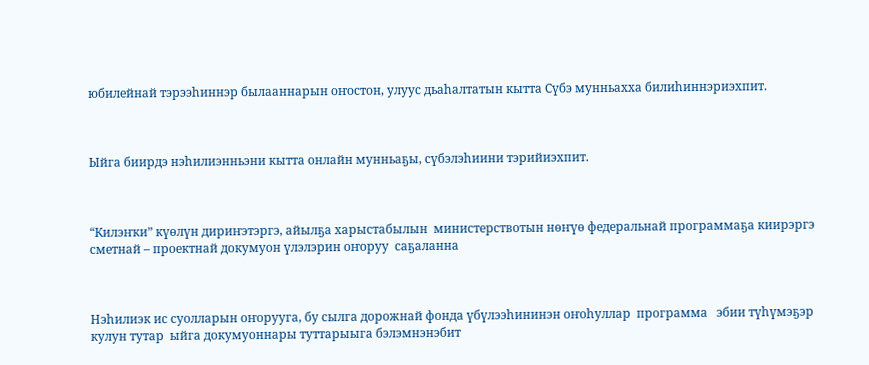юбилейнай тэрээһиннэр былааннарын оҥостон, улуус дьаһалтатын кытта Сүбэ мунньахха билиһиннэриэхпит.



Ыйга биирдэ нэһилиэнньэни кытта онлайн мунньаҕы, сүбэлэһиини тэрийиэхпит.



“Килэҥки” күөлүн дириҥэтэргэ, айылҕа харыстабылын  министерствотын нөҥүө федеральнай программаҕа киирэргэ сметнай – проектнай докумуон үлэлэрин оҥоруу  саҕаланна



Нэһилиэк ис суолларын оҥорууга, бу сылга дорожнай фонда үбүлээһининэн оҥоһуллар  программа   эбии түһүмэҕэр  кулун тутар  ыйга докумуоннары туттарыыга бэлэмнэнэбит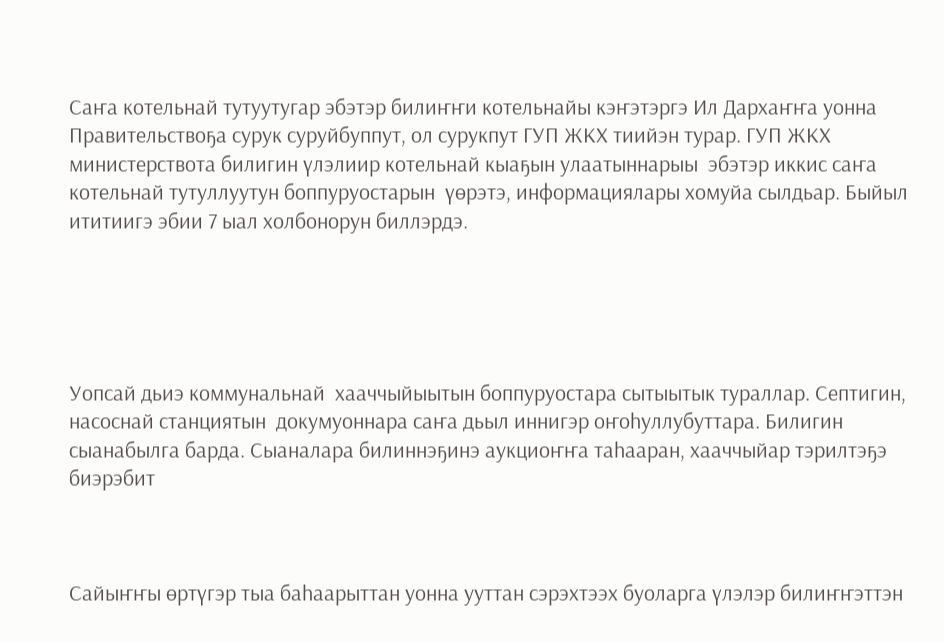Саҥа котельнай тутуутугар эбэтэр билиҥҥи котельнайы кэҥэтэргэ Ил Дархаҥҥа уонна Правительствоҕа сурук суруйбуппут, ол сурукпут ГУП ЖКХ тиийэн турар. ГУП ЖКХ министерствота билигин үлэлиир котельнай кыаҕын улаатыннарыы  эбэтэр иккис саҥа котельнай тутуллуутун боппуруостарын  үөрэтэ, информациялары хомуйа сылдьар. Быйыл ититиигэ эбии 7 ыал холбонорун биллэрдэ.





Уопсай дьиэ коммунальнай  хааччыйыытын боппуруостара сытыытык тураллар. Септигин, насоснай станциятын  докумуоннара саҥа дьыл иннигэр оҥоһуллубуттара. Билигин сыанабылга барда. Сыаналара билиннэҕинэ аукциоҥҥа таһааран, хааччыйар тэрилтэҕэ биэрэбит



Сайыҥҥы өртүгэр тыа баһаарыттан уонна ууттан сэрэхтээх буоларга үлэлэр билиҥҥэттэн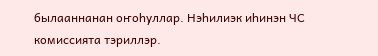былааннанан оҥоһуллар. Нэһилиэк иһинэн ЧС комиссията тэриллэр.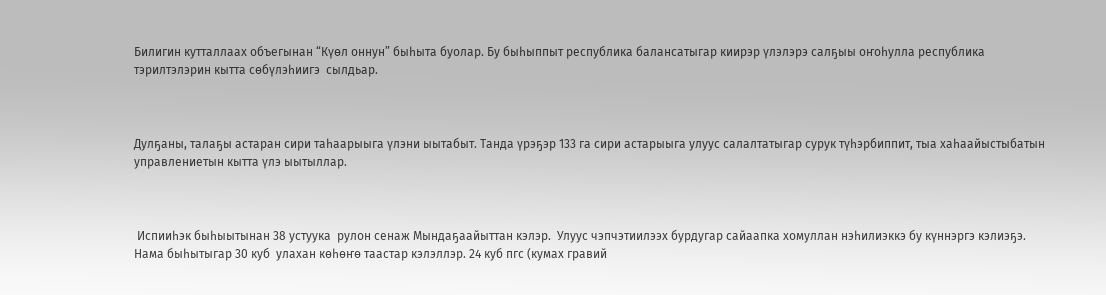Билигин кутталлаах объегынан “Күөл оннун” быһыта буолар. Бу быһыппыт республика балансатыгар киирэр үлэлэрэ салҕыы оҥоһулла республика тэрилтэлэрин кытта сөбүлэһиигэ  сылдьар.



Дулҕаны, талаҕы астаран сири таһаарыыга үлэни ыытабыт. Танда үрэҕэр 133 га сири астарыыга улуус салалтатыгар сурук түһэрбиппит, тыа хаһаайыстыбатын  управлениетын кытта үлэ ыытыллар.



 Испииһэк быһыытынан 38 устуука  рулон сенаж Мындаҕаайыттан кэлэр.  Улуус чэпчэтиилээх бурдугар сайаапка хомуллан нэһилиэккэ бу күннэргэ кэлиэҕэ. Нама быһытыгар 30 куб  улахан көһөҥө таастар кэлэллэр. 24 куб пгс (кумах гравий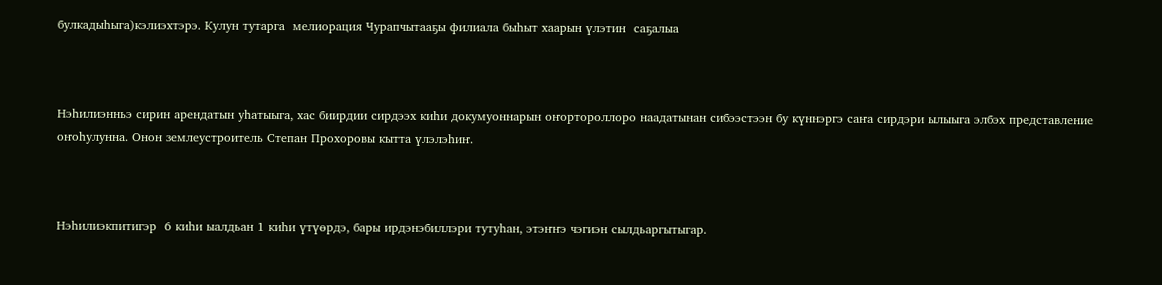булкадыһыга)кэлиэхтэрэ. Кулун тутарга  мелиорация Чурапчытааҕы филиала быһыт хаарын үлэтин  саҕалыа



Нэһилиэнньэ сирин арендатын уһатыыга, хас биирдии сирдээх киһи докумуоннарын оҥортороллоро наадатынан сибээстээн бу күннэргэ саҥа сирдэри ылыыга элбэх представление оҥоһулунна. Онон землеустроитель Степан Прохоровы кытта үлэлэһиҥ.



Нэһилиэкпитигэр  6 киһи ыалдьан 1 киһи үтүөрдэ, бары ирдэнэбиллэри тутуһан, этэҥҥэ чэгиэн сылдьаргытыгар.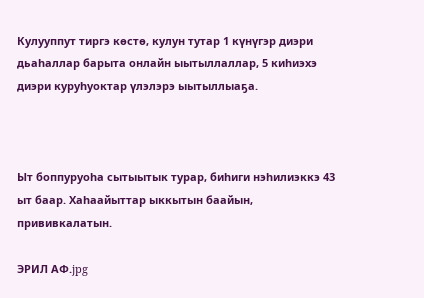Кулууппут тиргэ көстө, кулун тутар 1 күнүгэр диэри дьаһаллар барыта онлайн ыытыллаллар, 5 киһиэхэ диэри куруһуоктар үлэлэрэ ыытыллыаҕа.



Ыт боппуруоһа сытыытык турар, биһиги нэһилиэккэ 43 ыт баар. Хаһаайыттар ыккытын баайын, прививкалатын.

ЭРИЛ АФ.jpg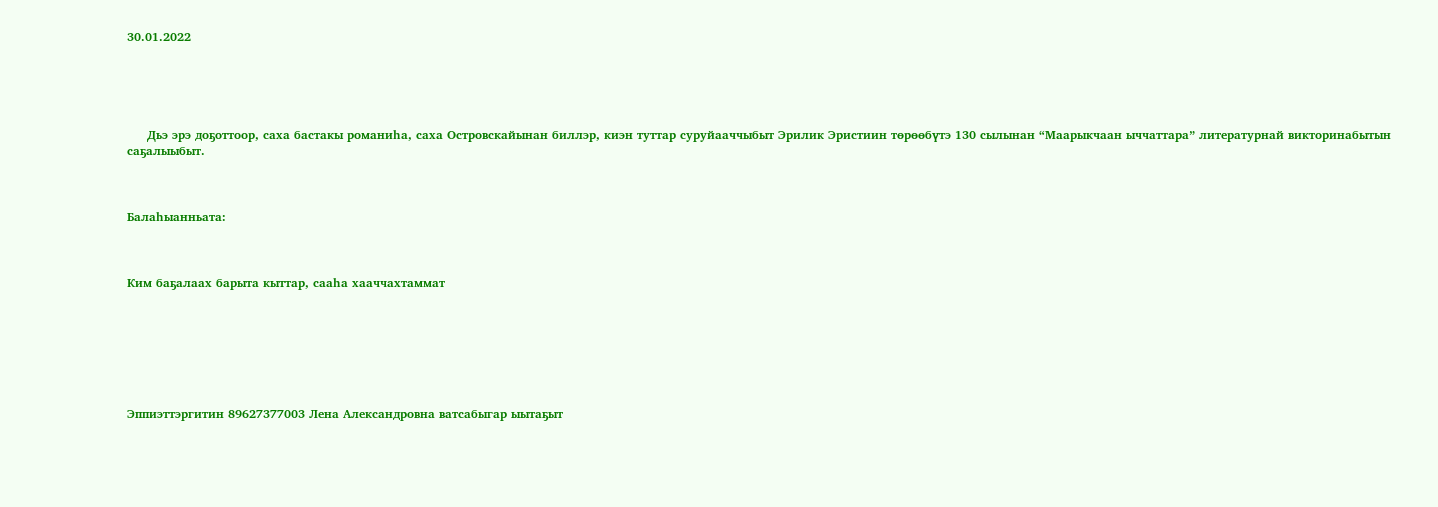30.01.2022





     Дьэ эрэ доҕоттоор, саха бастакы романиһа, саха Островскайынан биллэр, киэн туттар суруйааччыбыт Эрилик Эристиин төрөөбүтэ 130 сылынан “Маарыкчаан ыччаттара” литературнай викторинабытын саҕалыыбыт.



Балаһыанньата:



Ким баҕалаах барыта кыттар, сааһа хааччахтаммат







Эппиэттэргитин 89627377003 Лена Александровна ватсабыгар ыытаҕыт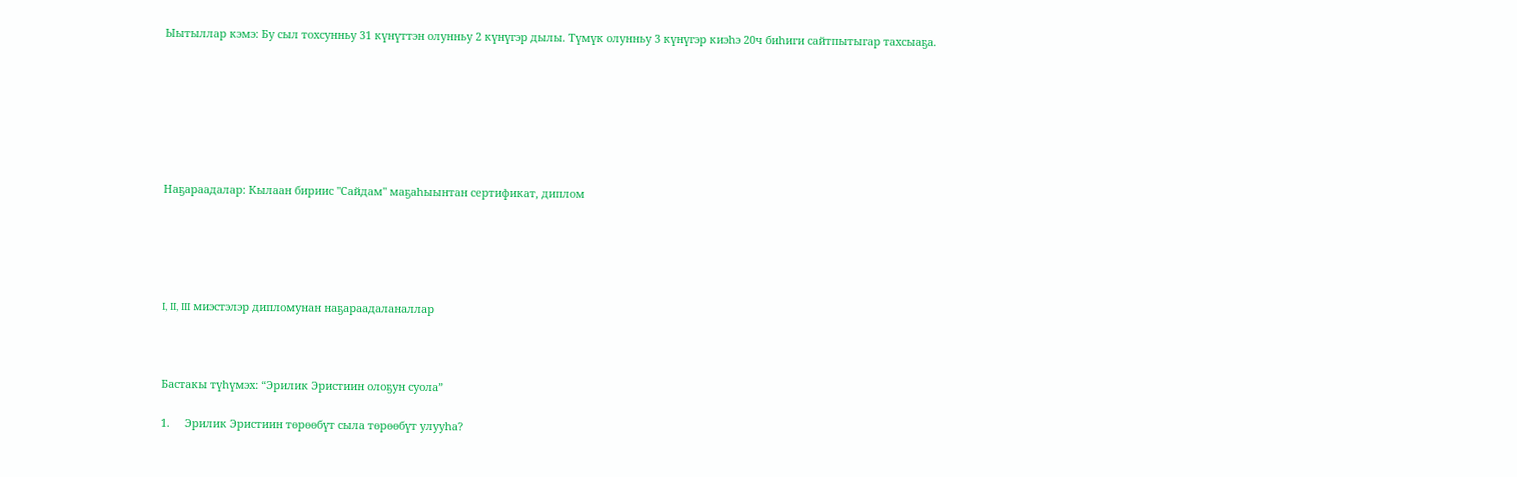Ыытыллар кэмэ: Бу сыл тохсунньу 31 күнүттэн олунньу 2 күнүгэр дылы. Түмүк олунньу 3 күнүгэр киэһэ 20ч биһиги сайтпытыгар тахсыаҕа.







Наҕараадалар: Кылаан бириис "Сайдам" маҕаһыынтан сертификат, диплом





I, II, III миэстэлэр дипломунан наҕараадаланаллар



Бастакы түһүмэх: “Эрилик Эристиин олоҕун суола”

1.     Эрилик Эристиин төрөөбүт сыла төрөөбүт улууһа?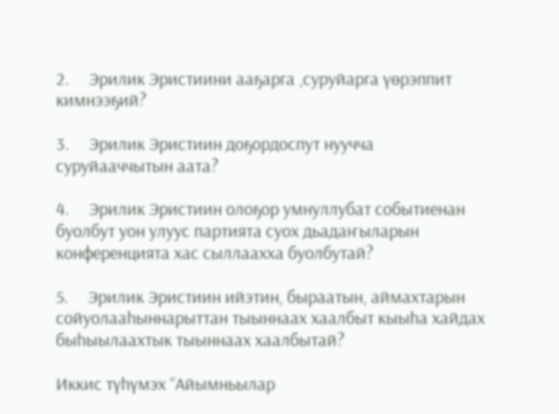2.     Эрилик Эристиини ааҕарга ,суруйарга үөрэппит кимнээҕий?

3.     Эрилик Эристиин доҕордоспут нуучча суруйааччытын аата?

4.     Эрилик Эристиин олоҕор умнуллубат событиенан буолбут уон улуус партията суох дьадаҥыларын конференцията хас сыллаахха буолбутай?

5.     Эрилик Эристиин ийэтин, быраатын, аймахтарын сойуолааһыннарыттан тыыннаах хаалбыт кыыһа хайдах быһыылаахтык тыыннаах хаалбытай?

Иккис түһүмэх “Айымньылар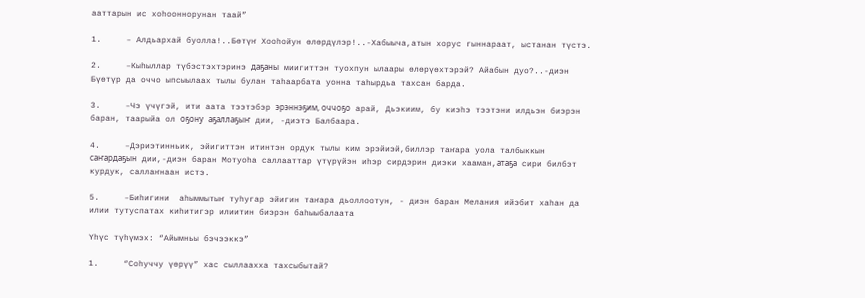ааттарын ис хоһооннорунан таай”

1.     – Алдьархай буолла!..Бөтүҥ Хооһойун өлөрдүлэр!..-Хабыыча,атын хорус гыннараат, ыстанан түстэ.

2.     –Кыһыллар түбэстэхтэринэ даҕаны миигиттэн туохпун ылаары өлөрүөхтэрэй? Айабын дуо?..-диэн Бүөтүр да оччо ыпсыылаах тылы булан таһаарбата уонна таһырдьа тахсан барда.

3.     –Чэ үчүгэй, ити аата тээтэбэр эрэннэҕим, оччоҕо арай, Дьэкиим, бу киэһэ тээтэни илдьэн биэрэн баран, таарыйа ол оҕону аҕаллаҕыҥ дии, -диэтэ Балбаара.

4.     –Дэриэтинньик, эйигиттэн итинтэн ордук тылы ким эрэйиэй,биллэр таҥара уола талбыккын саҥардаҕын дии,-диэн баран Мотуоһа саллааттар үтүрүйэн иһэр сирдэрин диэки хааман,атаҕа сири билбэт курдук, саллаҥнаан истэ.

5.     –Биһигини  аһыммытыҥ туһугар эйигин таҥара дьоллоотун, - диэн баран Мелания ийэбит хаһан да илии тутуспатах киһитигэр илиитин биэрэн баһыыбалаата

Үһүс түһүмэх: “Айымньы бэчээккэ”

1.     “Соһуччу үөрүү” хас сыллаахха тахсыбытай?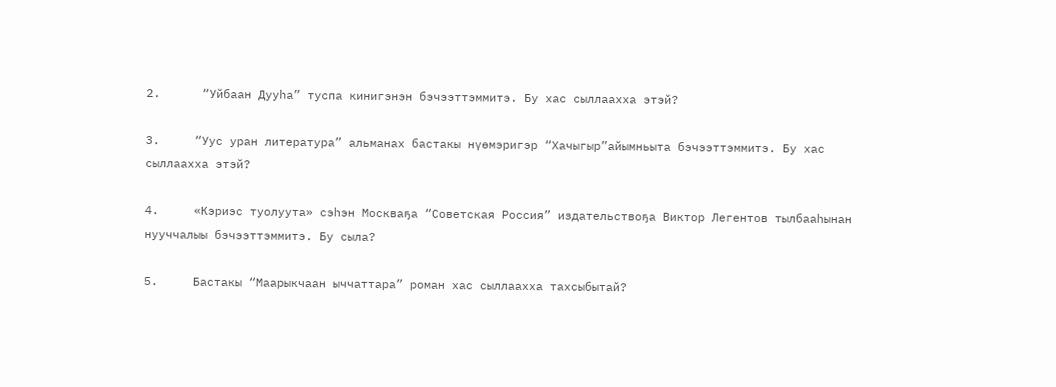2.      “Уйбаан Дууһа” туспа кинигэнэн бэчээттэммитэ. Бу хас сыллаахха этэй?

3.     “Уус уран литература” альманах бастакы нүөмэригэр “Хачыгыр”айымньыта бэчээттэммитэ. Бу хас сыллаахха этэй?

4.     «Кэриэс туолуута» сэһэн Москваҕа “Советская Россия” издательствоҕа Виктор Легентов тылбааһынан нууччалыы бэчээттэммитэ. Бу сыла?

5.     Бастакы “Маарыкчаан ыччаттара” роман хас сыллаахха тахсыбытай?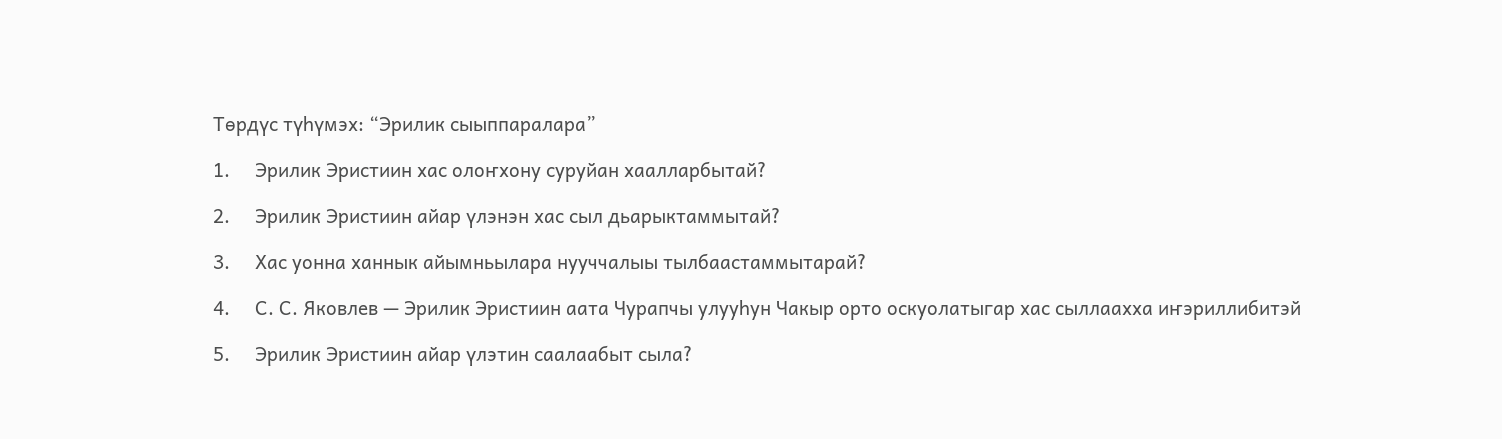Төрдүс түһүмэх: “Эрилик сыыппаралара”

1.     Эрилик Эристиин хас олоҥхону суруйан хаалларбытай?

2.     Эрилик Эристиин айар үлэнэн хас сыл дьарыктаммытай?

3.     Хас уонна ханнык айымньылара нууччалыы тылбаастаммытарай?

4.     С. С. Яковлев — Эрилик Эристиин аата Чурапчы улууһун Чакыр орто оскуолатыгар хас сыллаахха иҥэриллибитэй

5.     Эрилик Эристиин айар үлэтин саалаабыт сыла?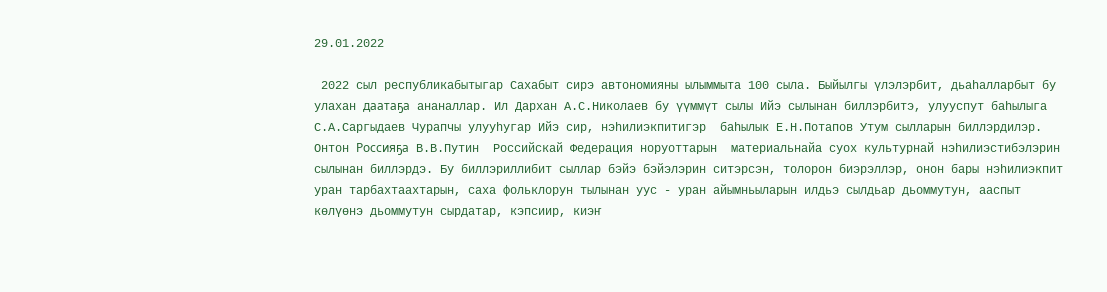29.01.2022

 2022 сыл республикабытыгар Сахабыт сирэ автономияны ылыммыта 100 сыла. Быйылгы үлэлэрбит, дьаһалларбыт бу улахан даатаҕа ананаллар. Ил Дархан А.С.Николаев бу үүммүт сылы Ийэ сылынан биллэрбитэ, улууспут баһылыга С.А.Саргыдаев Чурапчы улууһугар Ийэ сир, нэһилиэкпитигэр  баһылык Е.Н.Потапов Утум сылларын биллэрдилэр. Онтон Россияҕа В.В.Путин  Российскай Федерация норуоттарын  материальнайа суох культурнай нэһилиэстибэлэрин сылынан биллэрдэ. Бу биллэриллибит сыллар бэйэ бэйэлэрин ситэрсэн, толорон биэрэллэр, онон бары нэһилиэкпит уран тарбахтаахтарын, саха фольклорун тылынан уус - уран айымньыларын илдьэ сылдьар дьоммутун, ааспыт көлүөнэ дьоммутун сырдатар, кэпсиир, киэҥ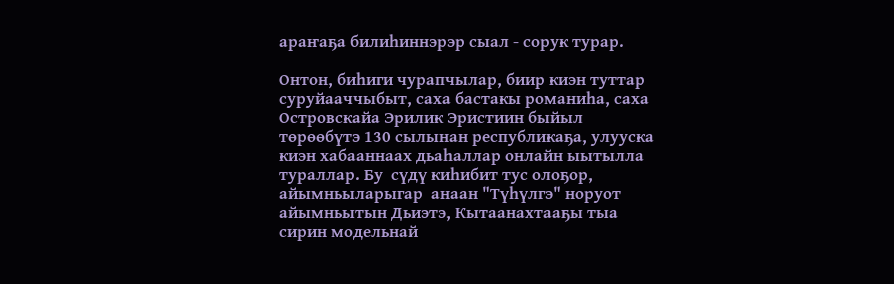араҥаҕа билиһиннэрэр сыал - сорук турар.

Онтон, биһиги чурапчылар, биир киэн туттар суруйааччыбыт, саха бастакы романиһа, саха Островскайа Эрилик Эристиин быйыл төрөөбүтэ 130 сылынан республикаҕа, улууска киэн хабааннаах дьаһаллар онлайн ыытылла тураллар. Бу  сүдү киһибит тус олоҕор, айымньыларыгар  анаан "Түһүлгэ" норуот айымньытын Дьиэтэ, Кытаанахтааҕы тыа сирин модельнай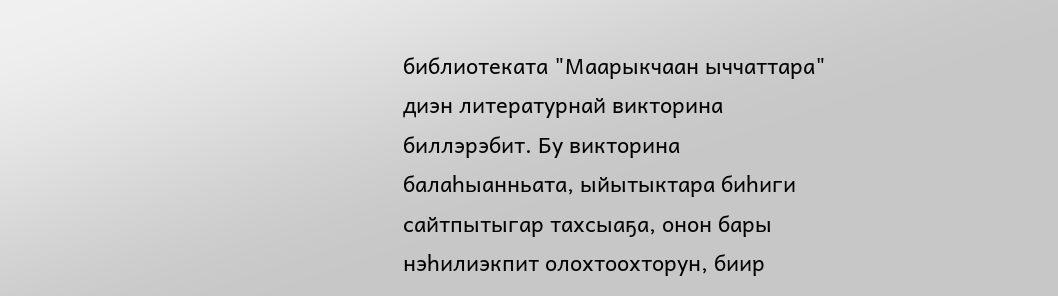библиотеката "Маарыкчаан ыччаттара" диэн литературнай викторина биллэрэбит. Бу викторина балаһыанньата, ыйытыктара биһиги сайтпытыгар тахсыаҕа, онон бары нэһилиэкпит олохтоохторун, биир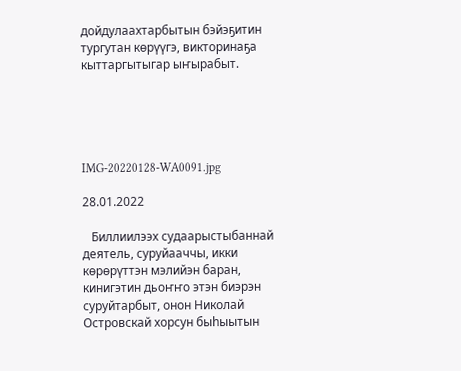дойдулаахтарбытын бэйэҕитин тургутан көрүүгэ, викторинаҕа кыттаргытыгар ыҥырабыт.





IMG-20220128-WA0091.jpg

28.01.2022

   Биллиилээх судаарыстыбаннай деятель, суруйааччы, икки көрөрүттэн мэлийэн баран, кинигэтин дьоҥҥо этэн биэрэн суруйтарбыт, онон Николай Островскай хорсун быһыытын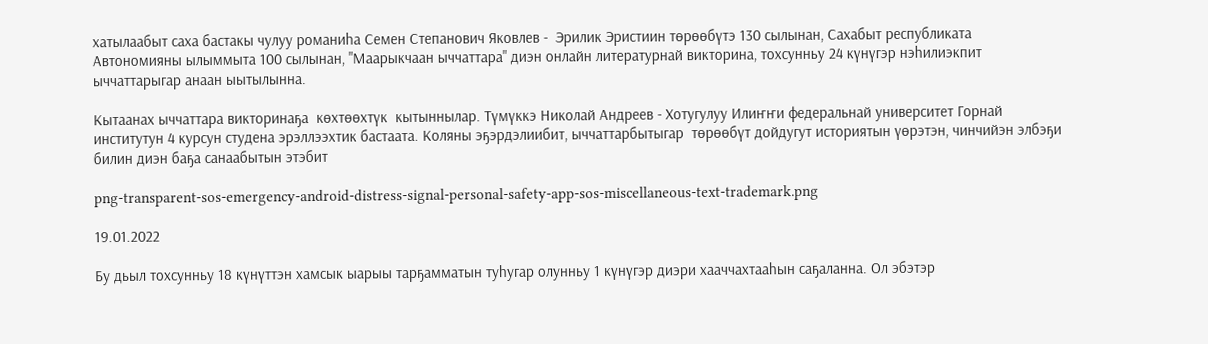хатылаабыт саха бастакы чулуу романиһа Семен Степанович Яковлев -  Эрилик Эристиин төрөөбүтэ 130 сылынан, Сахабыт республиката Автономияны ылыммыта 100 сылынан, "Маарыкчаан ыччаттара" диэн онлайн литературнай викторина, тохсунньу 24 күнүгэр нэһилиэкпит ыччаттарыгар анаан ыытылынна.

Кытаанах ыччаттара викторинаҕа  көхтөөхтүк  кытыннылар. Түмүккэ Николай Андреев - Хотугулуу Илиҥҥи федеральнай университет Горнай институтун 4 курсун студена эрэллээхтик бастаата. Коляны эҕэрдэлиибит, ыччаттарбытыгар  төрөөбүт дойдугут историятын үөрэтэн, чинчийэн элбэҕи билин диэн баҕа санаабытын этэбит

png-transparent-sos-emergency-android-distress-signal-personal-safety-app-sos-miscellaneous-text-trademark.png

19.01.2022

Бу дьыл тохсунньу 18 күнүттэн хамсык ыарыы тарҕамматын туһугар олунньу 1 күнүгэр диэри хааччахтааһын саҕаланна. Ол эбэтэр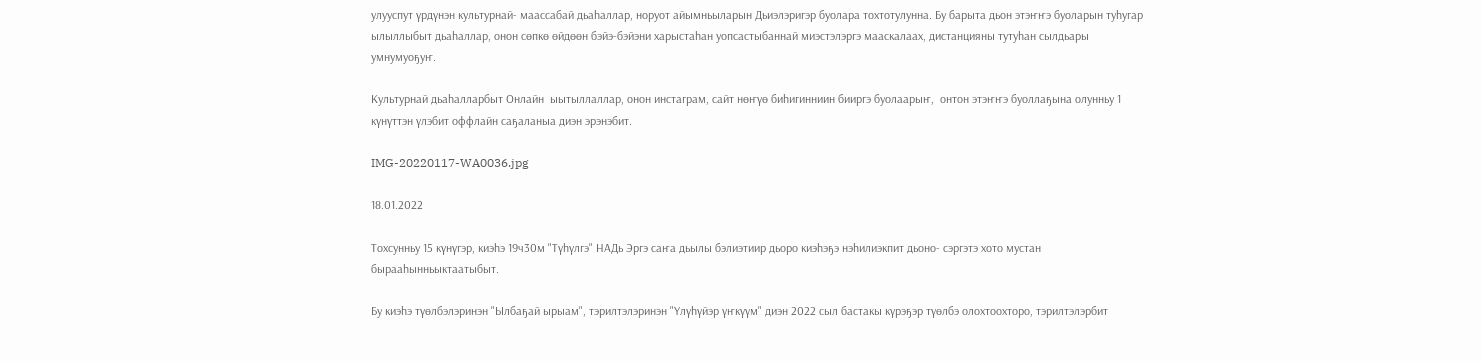улууспут үрдүнэн культурнай- маассабай дьаһаллар, норуот айымньыларын Дьиэлэригэр буолара тохтотулунна. Бу барыта дьон этэҥҥэ буоларын туһугар ылыллыбыт дьаһаллар, онон сөпкө өйдөөн бэйэ-бэйэни харыстаһан уопсастыбаннай миэстэлэргэ мааскалаах, дистанцияны тутуһан сылдьары умнумуоҕуҥ.

Культурнай дьаһалларбыт Онлайн  ыытыллаллар, онон инстаграм, сайт нөҥүө биһигинниин бииргэ буолаарыҥ,  онтон этэҥҥэ буоллаҕына олунньу 1 күнүттэн үлэбит оффлайн саҕаланыа диэн эрэнэбит.

IMG-20220117-WA0036.jpg

18.01.2022

Тохсунньу 15 күнүгэр, киэһэ 19ч30м "Түһүлгэ" НАДь Эргэ саҥа дьылы бэлиэтиир дьоро киэһэҕэ нэһилиэкпит дьоно- сэргэтэ хото мустан бырааһынньыктаатыбыт.

Бу киэһэ түөлбэлэринэн "Ылбаҕай ырыам", тэрилтэлэринэн "Үлүһүйэр үҥкүүм" диэн 2022 сыл бастакы күрэҕэр түөлбэ олохтоохторо, тэрилтэлэрбит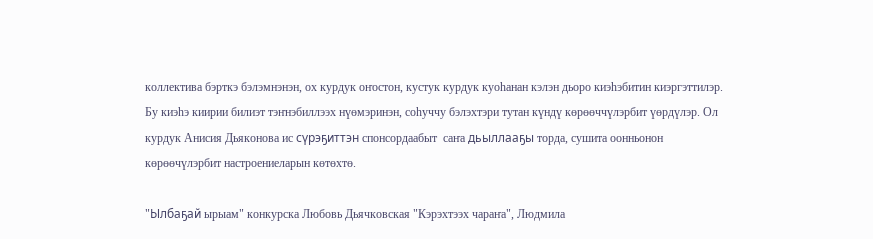коллектива бэрткэ бэлэмнэнэн, ох курдук оҥостон, кустук курдук куоһанан кэлэн дьоро киэһэбитин киэргэттилэр. Бу киэһэ киирии билиэт тэҥнэбиллээх нүөмэринэн, соһуччу бэлэхтэри тутан күндү көрөөччүлэрбит үөрдүлэр. Ол курдук Анисия Дьяконова ис сүрэҕиттэн спонсордаабыт  саҥа дьыллааҕы торда, сушита оонньонон  көрөөчүлэрбит настроениеларын көтөхтө.

"Ылбаҕай ырыам" конкурска Любовь Дьячковская "Кэрэхтээх чараҥа", Людмила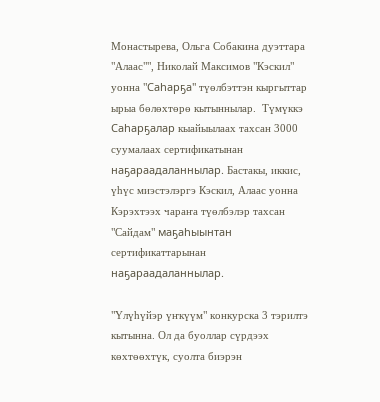Монастырева, Ольга Собакина дуэттара "Алаас"", Николай Максимов "Кэскил" уонна "Саһарҕа" түөлбэттэн кыргыттар ырыа бөлөхтөрө кытыннылар.  Түмүккэ Саһарҕалар кыайыылаах тахсан 3000 суумалаах сертификатынан наҕараадаланнылар. Бастакы, иккис, үһүс миэстэлэргэ Кэскил, Алаас уонна Кэрэхтээх чараҥа түөлбэлэр тахсан "Сайдам" маҕаһыынтан сертификаттарынан наҕараадаланнылар.

"Үлүһүйэр үҥкүүм" конкурска 3 тэрилтэ кытынна. Ол да буоллар сүрдээх көхтөөхтүк, суолта биэрэн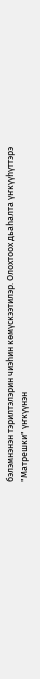бэлэмнэнэн тэрилтэлэрин чиэһин көмүскээтилэр. Олохтоох дьаһалта үҥкүүһүттэрэ "Матрешки" үҥкүүнэн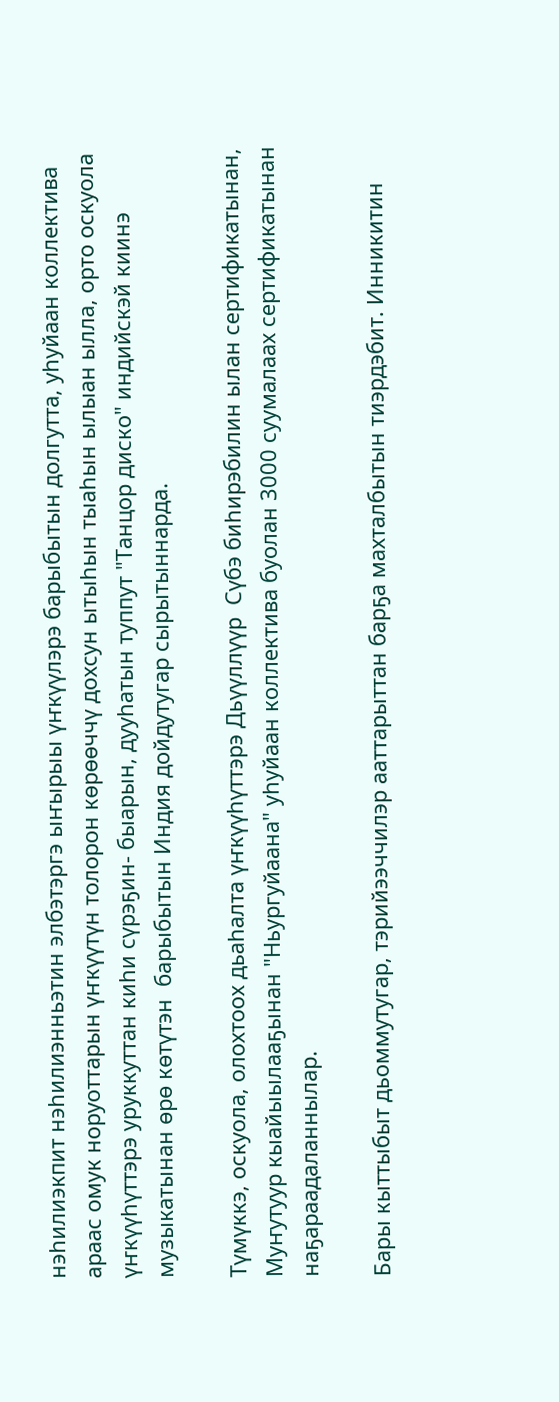нэһилиэкпит нэһилиэнньэтин элбэтэргэ ыҥырыы үҥкүүлэрэ барыбытын долгутта, уһуйаан коллектива араас омук норуоттарын үҥкүүтүн толорон көрөөччү дохсун ытыһын тыаһын ылыан ылла, орто оскуола үҥкүүһүттэрэ уруккуттан киһи сүрэҕин- быарын, дууһатын туппут "Танцор диско" индийскэй киинэ музыкатынан өрө көтүтэн  барыбытын Индия дойдутугар сырытыннарда.

Түмүккэ, оскуола, олохтоох дьаһалта үҥкүүһүттэрэ Дьүүллүүр  Сүбэ биһирэбилин ылан сертификатынан, Муҥутуур кыайыылааҕынан "Ньургуйаана" уһуйаан коллектива буолан 3000 суумалаах сертификатынан наҕараадаланнылар.

Бары кыттыбыт дьоммутугар, тэрийээччилэр ааттарыттан барҕа махталбытын тиэрдэбит. Инникитин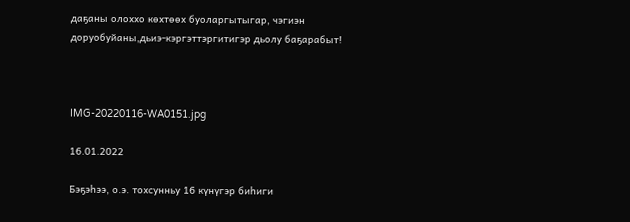даҕаны олоххо көхтөөх буоларгытыгар, чэгиэн доруобуйаны,дьиэ-кэргэттэргитигэр дьолу баҕарабыт!



IMG-20220116-WA0151.jpg

16.01.2022

Бэҕэһээ, о.э. тохсунньу 16 күнүгэр биһиги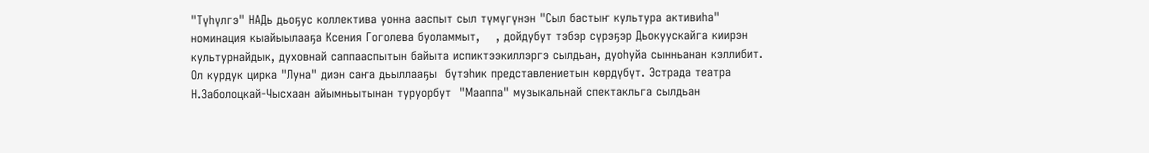"Түһүлгэ" НАДь дьоҕус коллектива уонна ааспыт сыл түмүгүнэн "Сыл бастыҥ культура активиһа" номинация кыайыылааҕа Ксения Гоголева буоламмыт,    , дойдубут тэбэр сүрэҕэр Дьокуускайга киирэн культурнайдык, духовнай саппааспытын байыта испиктээкиллэргэ сылдьан, дуоһуйа сынньанан кэллибит. Ол курдук цирка "Луна" диэн саҥа дьыллааҕы  бүтэһик представлениетын көрдүбүт. Эстрада театра Н.Заболоцкай-Чысхаан айымньытынан туруорбут  "Мааппа" музыкальнай спектакльга сылдьан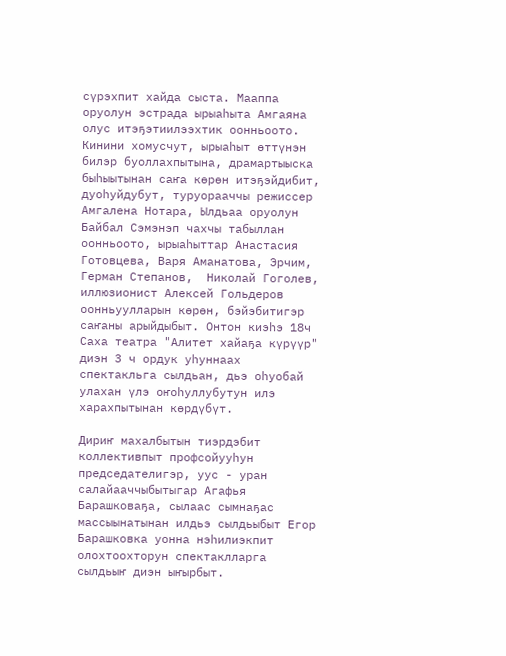сүрэхпит хайда сыста. Мааппа оруолун эстрада ырыаһыта Амгаяна олус итэҕэтиилээхтик оонньоото. Кинини хомусчут, ырыаһыт өттүнэн билэр буоллахпытына, драмартыыска быһыытынан саҥа көрөн итэҕэйдибит, дуоһуйдубут, туруорааччы режиссер Амгалена Нотара, Ылдьаа оруолун Байбал Сэмэнэп чахчы табыллан оонньоото, ырыаһыттар Анастасия Готовцева, Варя Аманатова, Эрчим, Герман Степанов,  Николай Гоголев, иллюзионист Алексей Гольдеров  оонньуулларын көрөн, бэйэбитигэр саҥаны арыйдыбыт. Онтон киэһэ 18ч Саха театра "Алитет хайаҕа күрүүр" диэн 3 ч ордук уһуннаах спектакльга сылдьан, дьэ оһуобай улахан үлэ оҥоһуллубутун илэ харахпытынан көрдүбүт.

Дириҥ махалбытын тиэрдэбит коллективпыт профсойууһун председателигэр, уус - уран салайааччыбытыгар Агафья Барашковаҕа, сылаас сымнаҕас массыынатынан илдьэ сылдьыбыт Егор Барашковка уонна нэһилиэкпит олохтоохторун спектаклларга сылдьыҥ диэн ыҥырбыт.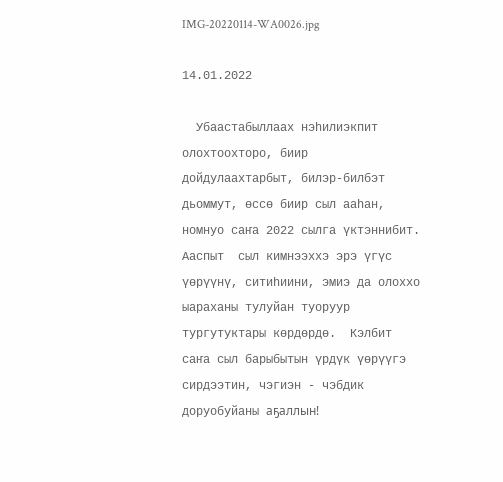IMG-20220114-WA0026.jpg

14.01.2022

  Убаастабыллаах нэһилиэкпит олохтоохторо, биир дойдулаахтарбыт, билэр-билбэт дьоммут, өссө биир сыл ааһан, номнуо саҥа 2022 сылга үктэннибит.  Ааспыт  сыл кимнээххэ эрэ үгүс үөрүүнү, ситиһиини, эмиэ да олоххо ыараханы тулуйан туоруур  тургутуктары көрдөрдө.  Кэлбит саҥа сыл барыбытын үрдүк үөрүүгэ сирдээтин, чэгиэн - чэбдик доруобуйаны аҕаллын!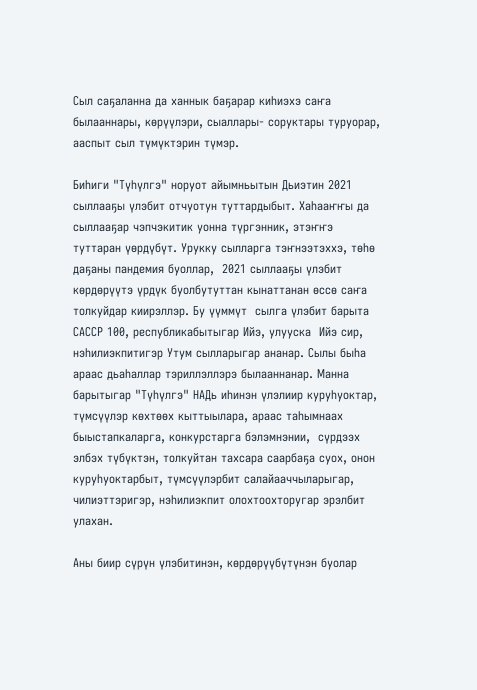Сыл саҕаланна да ханнык баҕарар киһиэхэ саҥа былааннары, көрүүлэри, сыаллары- соруктары туруорар, ааспыт сыл түмүктэрин түмэр.

Биһиги "Түһүлгэ" норуот айымньытын Дьиэтин 2021 сыллааҕы үлэбит отчуотун туттардыбыт. Хаһааҥҥы да сыллааҕар чэпчэкитик уонна түргэнник, этэҥҥэ туттаран үөрдүбүт. Урукку сылларга тэҥнээтэххэ, төһө даҕаны пандемия буоллар,  2021 сыллааҕы үлэбит көрдөрүүтэ үрдүк буолбутуттан кынаттанан өссө саҥа толкуйдар киирэллэр. Бу үүммүт  сылга үлэбит барыта САССР 100, республикабытыгар Ийэ, улууска  Ийэ сир, нэһилиэкпитигэр Утум сылларыгар ананар. Сылы быһа араас дьаһаллар тэриллэллэрэ былааннанар. Манна барытыгар "Түһүлгэ" НАДь иһинэн үлэлиир куруһуоктар, түмсүүлэр көхтөөх кыттыылара, араас таһымнаах быыстапкаларга, конкурстарга бэлэмнэнии,  сүрдээх элбэх түбүктэн, толкуйтан тахсара саарбаҕа суох, онон куруһуоктарбыт, түмсүүлэрбит салайааччыларыгар, чилиэттэригэр, нэһилиэкпит олохтоохторугар эрэлбит улахан.

Аны биир сүрүн үлэбитинэн, көрдөрүүбүтүнэн буолар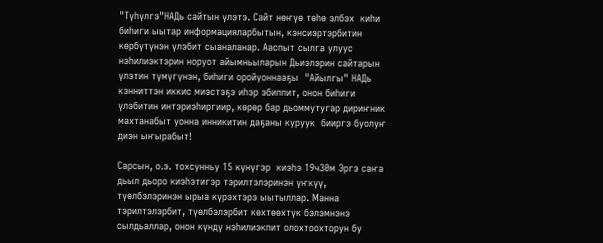"Түһүлгэ"НАДь сайтын үлэтэ. Сайт нөҥүө төһө элбэх  киһи биһиги ыытар информацияларбытын, кэнсиэртэрбитин көрбүтүнэн үлэбит сыаналанар. Ааспыт сылга улуус нэһилиэктэрин норуот айымньыларын Дьиэлэрин сайтарын үлэтин түмүгүнэн, биһиги оройуоннааҕы  "Айылгы" НАДь кэнниттэн иккис миэстэҕэ иһэр эбиппит, онон биһиги үлэбитин интэриэһиргиир, көрөр бар дьоммутугар дириҥник махтанабыт уонна инникитин даҕаны куруук  бииргэ буолуҥ диэн ыҥырабыт!

Сарсын, о.э. тохсунньу 15 күнүгэр  киэһэ 19ч30м Эргэ саҥа дьыл дьоро киэһэтигэр тэрилтэлэринэн үҥкүү, түөлбэлэринэн ырыа күрэхтэрэ ыытыллар. Манна тэрилтэлэрбит, түөлбэлэрбит көхтөөхтүк бэлэмнэнэ сылдьаллар, онон күндү нэһилиэкпит олохтоохторун бу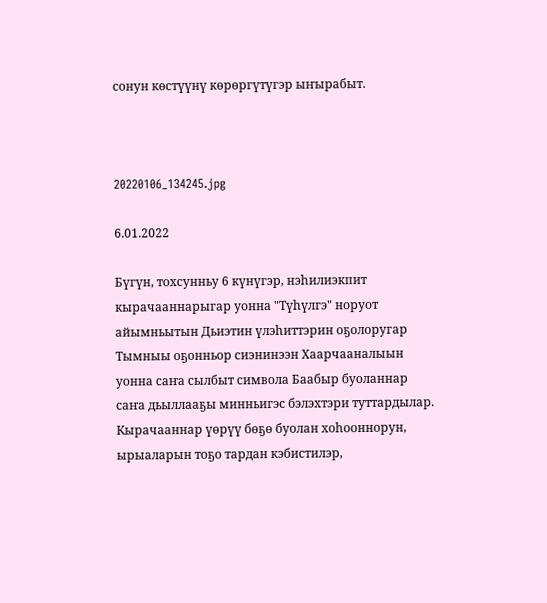сонун көстүүнү көрөргүтүгэр ыҥырабыт.



20220106_134245.jpg

6.01.2022

Бүгүн, тохсунньу 6 күнүгэр, нэһилиэкпит кырачааннарыгар уонна "Түһүлгэ" норуот айымньытын Дьиэтин үлэһиттэрин оҕолоругар Тымныы оҕонньор сиэнинээн Хаарчааналыын уонна саҥа сылбыт символа Баабыр буоланнар саҥа дьыллааҕы минньигэс бэлэхтэри туттардылар. Кырачааннар үөрүү бөҕө буолан хоһооннорун, ырыаларын тоҕо тардан кэбистилэр,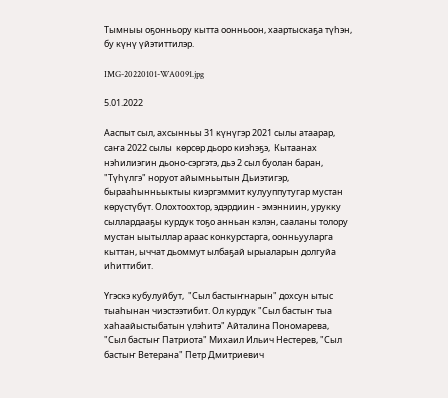Тымныы оҕонньору кытта оонньоон, хаартыскаҕа түһэн, бу күнү үйэтиттилэр.

IMG-20220101-WA0091.jpg

5.01.2022

Ааспыт сыл, ахсынньы 31 күнүгэр 2021 сылы атаарар, саҥа 2022 сылы  көрсөр дьоро киэһэҕэ,  Кытаанах нэһилиэгин дьоно-сэргэтэ, дьэ 2 сыл буолан баран, "Түһүлгэ" норуот айымньытын Дьиэтигэр, бырааһынньыктыы киэргэммит кулууппутугар мустан көрүстүбүт. Олохтоохтор, эдэрдиин - эмэнниин, урукку сыллардааҕы курдук тоҕо анньан кэлэн, сааланы толору мустан ыытыллар араас конкурстарга, оонньууларга кыттан, ыччат дьоммут ылбаҕай ырыаларын долгуйа иһиттибит.

Үгэскэ кубулуйбут,  "Сыл бастыҥнарын" дохсун ытыс тыаһынан чиэстээтибит. Ол курдук "Сыл бастыҥ тыа хаһаайыстыбатын үлэһитэ" Айталина Пономарева, "Сыл бастыҥ Патриота" Михаил Ильич Нестерев, "Сыл бастыҥ Ветерана" Петр Дмитриевич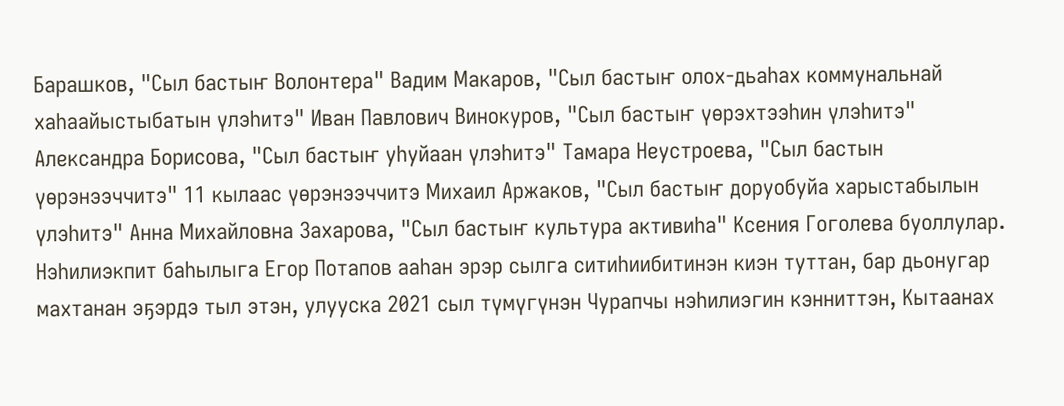Барашков, "Сыл бастыҥ Волонтера" Вадим Макаров, "Сыл бастыҥ олох-дьаһах коммунальнай хаһаайыстыбатын үлэһитэ" Иван Павлович Винокуров, "Сыл бастыҥ үөрэхтээһин үлэһитэ" Александра Борисова, "Сыл бастыҥ уһуйаан үлэһитэ" Тамара Неустроева, "Сыл бастын үөрэнээччитэ" 11 кылаас үөрэнээччитэ Михаил Аржаков, "Сыл бастыҥ доруобуйа харыстабылын үлэһитэ" Анна Михайловна Захарова, "Сыл бастыҥ культура активиһа" Ксения Гоголева буоллулар. Нэһилиэкпит баһылыга Егор Потапов ааһан эрэр сылга ситиһиибитинэн киэн туттан, бар дьонугар махтанан эҕэрдэ тыл этэн, улууска 2021 сыл түмүгүнэн Чурапчы нэһилиэгин кэнниттэн, Кытаанах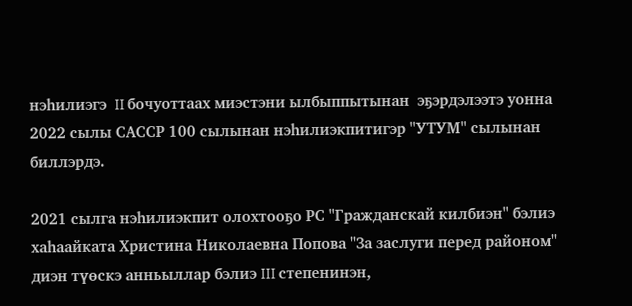нэһилиэгэ  II бочуоттаах миэстэни ылбыппытынан  эҕэрдэлээтэ уонна 2022 сылы САССР 100 сылынан нэһилиэкпитигэр "УТУМ" сылынан биллэрдэ.

2021 сылга нэһилиэкпит олохтооҕо РС "Гражданскай килбиэн" бэлиэ хаһаайката Христина Николаевна Попова "За заслуги перед районом" диэн түөскэ анньыллар бэлиэ III степенинэн,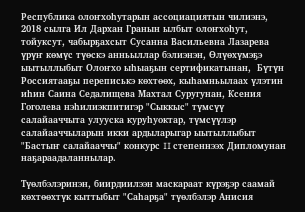Республика олоҥхоһутарын ассоциациятын чилиэнэ, 2018 сылга Ил Дархан Гранын ылбыт олоҥхоһут, тойуксут, чабырҕахсыт Сусанна Васильевна Лазарева үрүҥ көмүс түөскэ анньыллар бэлиэнэн, Өлүөхүмэҕэ ыытыллыбыт Олоҥхо ыһыаҕын сертификатынан,  Бүтүн Россиятааҕы переписькэ көхтөөх, кыһамньылаах үлэтин иһин Саина Седалищева Махтал Суругунан, Ксения Гоголева нэһилиэкпитигэр "Сыккыс" түмсүү салайааччыта улууска куруһуоктар, түмсүүлэр салайааччыларын икки ардыларыгар ыытыллыбыт "Бастыҥ салайааччы" конкурс II степеннээх Дипломунан наҕараадаланнылар.

Түөлбэлэринэн, биирдиилээн маскараат күрэҕэр саамай көхтөөхтүк кыттыбыт "Саһарҕа" түөлбэлэр Анисия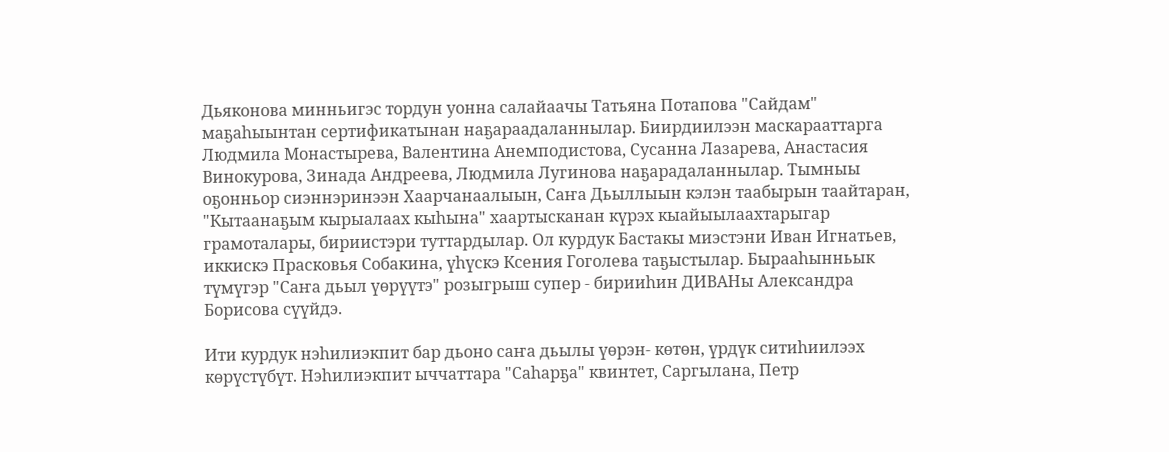Дьяконова минньигэс тордун уонна салайаачы Татьяна Потапова "Сайдам" маҕаһыынтан сертификатынан наҕараадаланнылар. Биирдиилээн маскарааттарга Людмила Монастырева, Валентина Анемподистова, Сусанна Лазарева, Анастасия Винокурова, Зинада Андреева, Людмила Лугинова наҕарадаланнылар. Тымныы оҕонньор сиэннэринээн Хаарчанаалыын, Саҥа Дьыллыын кэлэн таабырын таайтаран, "Кытаанаҕым кырыалаах кыһына" хаартысканан күрэх кыайыылаахтарыгар грамоталары, бириистэри туттардылар. Ол курдук Бастакы миэстэни Иван Игнатьев, иккискэ Прасковья Собакина, үһүскэ Ксения Гоголева таҕыстылар. Бырааһынньык түмүгэр "Саҥа дьыл үөрүүтэ" розыгрыш супер - бирииһин ДИВАНы Александра Борисова сүүйдэ.

Ити курдук нэһилиэкпит бар дьоно саҥа дьылы үөрэн- көтөн, үрдүк ситиһиилээх көрүстүбүт. Нэһилиэкпит ыччаттара "Саһарҕа" квинтет, Саргылана, Петр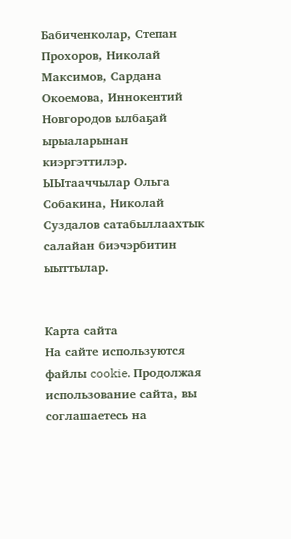Бабиченколар, Степан Прохоров, Николай Максимов, Сардана Окоемова, Иннокентий Новгородов ылбаҕай ырыаларынан киэргэттилэр. ЫЫтааччылар Ольга Собакина, Николай Суздалов сатабыллаахтык салайан биэчэрбитин ыыттылар.


Карта сайта
На сайте используются файлы cookie. Продолжая использование сайта, вы соглашаетесь на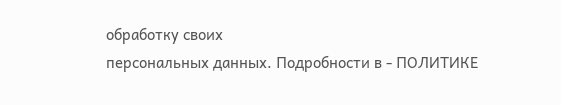обработку своих
персональных данных. Подробности в - ПОЛИТИКЕ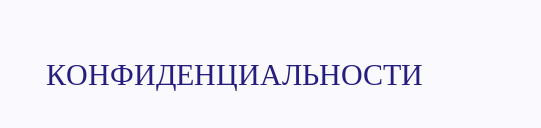КОНФИДЕНЦИАЛЬНОСТИ